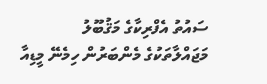ސައުތު އެފްރިކާގެ މަޤުބޫލު މަޖައްލާތަކުގެ މެންބަރުން ހިމެނޭ މީޑިއާ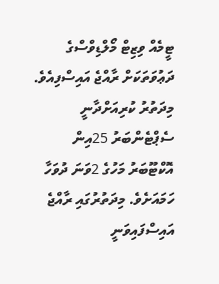ޓީމެއް ވިޒިޓް މޯލްޑިވްސްގެ ދަޢުވަތަކަށް ރާއްޖެ އައިސްފިއެވެ.
މިދަތުރު ކުރިއަށްދާނީ ސެޕްޓެންބަރު 25އިން އޮކްޓޫބަރު މަހުގެ 2ވަނަ ދުވަހާ ހަމައަށެވެ. މިދަތުރުގައި ރާއްޖެ އައިސްފައިވަނީ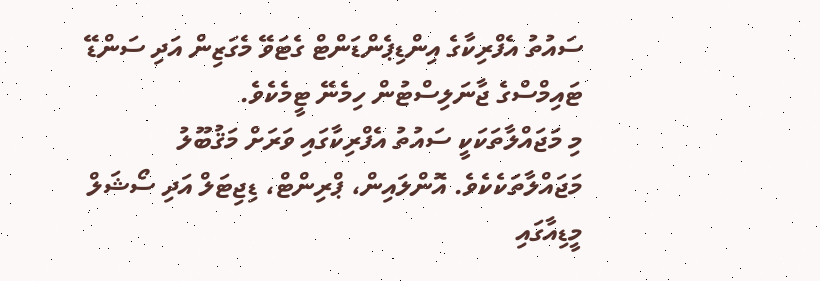ސައުތު އެފްރިކާގެ އިންޑިޕެންޑަންޓް ގެޓަވޭ މެގަޒިން އަދި ސަންޑޭ ޓައިމްސްގެ ޖާނަލިސްޓުން ހިމެނޭ ޓީމެކެވެ.
މި މަޖައްލާތަކަކީ ސައުތު އެފްރިކާގައި ވަރަށް މަޤުބޫލު މަޖައްލާތަކެކެވެ. އޮންލައިން، ޕްރިންޓް، ޑިޖިޓަލް އަދި ސޯޝަލް މީޑިއާގައި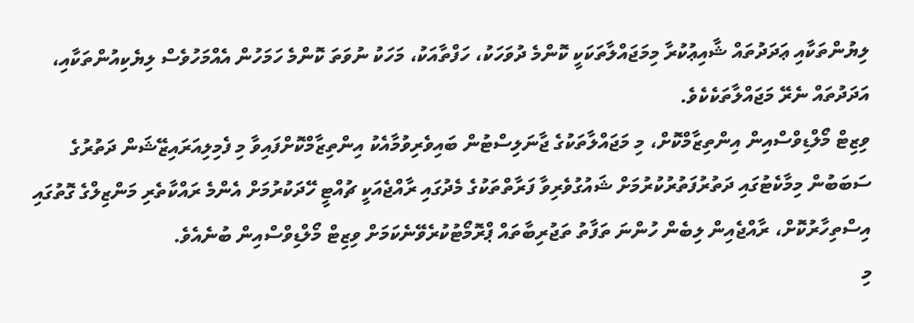ލިޔުންތަކާއި ޢަދަދުތައް ޝާއިޢުކުރާ މިމަޖައްލާތަކަކީ ކޮންމެ ދުވަހަކު، ހަފްތާއަކު، މަހަކު ނުވަތަ ކޮންމެ ހަމަހުން އެއްމަހުވެސް ލިޔެކިއުންތަކާއި، އަދަދުތައް ނެރޭ މަޖައްލާތަކެކެވެ.
ވިޒިޓް މޯލްޑިވްސްއިން އިންތިޒާމްކޮށް، މި މަޖައްލާތަކުގެ ޖާނަލިސްޓުން ބައިވެރިވުމާއެކު އިންތިޒާމްކޮށްފައިވާ މި ފެމިލިއަރައިޒޭޝަން ދަތުރުގެ ސަބަބުން މިމާކެޓުގައި ދަތުރުފަތުރުކުރުމަށް ޝައުގުވެރިވާ ފަރާތްތަކުގެ މެދުގައި ރާއްޖެއަކީ ޗުއްޓީ ހޭދަކުރުމަށް އެންމެ ރައްކާތެރި މަންޒިލްގެ ގޮތުގައި އިސްތިހާރުކޮށް، ރާއްޖެއިން ލިބެން ހުންނަ ތަފާތު ތަޖުރިބާތައް ޕްރޮމޯޓުކުރެވޭނެކަމަށް ވިޒިޓް މޯލްޑިވްސްއިން ބުނެއެވެ.
މި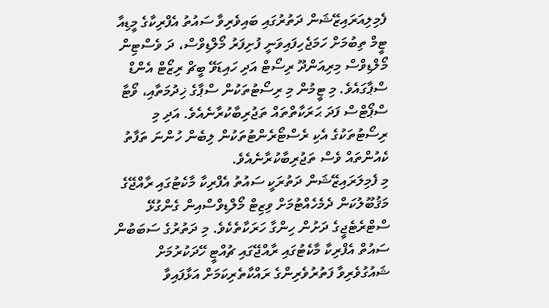ފެމިލިއަރައިޒޭޝަން ދަތުރުގައި ބައިވެރިވާ ސައުތު އެފްރިކާގެ މީޑިއާ ޓީމް ތިބުމަށް ހަމަޖެހިފައިވަނީ ފުށިފަރު މޯލްޑިވްސް، ދަ ވެސްޓިން މޯލްޑިވްސް މިރިއަންދޫ ރިސޯޓް އަދި ހައިޑަވޭ ބީޗް ރިޒޯޓް އެންޑް ސްޕާގައެވެ. މި ޓީމުން މި ރިސޯޓުތަކުން ސްޕާގެ ޚިދުމަތާއި، ވޯޓާ ސްޕޯޓްސް ފަދަ ޙަރަކާތްތައް ތަޖުރިބާކުރާނެއެވެ. އަދި މި ރިސޯޓުތަކުގެ އެކި ރެސްޓޯރެންޓުތަކުން ލިބެން ހުންނަ ތަފާތު ކެއުންތައް ވެސް ތަޖުރިބާކުރާނެއެވެ.
މި ފެމިލަރައިޒޭޝަން ދަތުރަކީ ސައުތު އެފްރިކާ މާކެޓުގައި ރާއްޖޭގެ މަޤުބޫލުކަން ދެމެހެއްޓުމަށް ވިޒިޓް މޯލްޑިވްސްއިން ގެންގުޅޭ ސްޓްރެޓެޖީގެ ދަށުން ހިންގާ ހަރަކާތެކެވެ. މި ދަތުރުގެ ސަބަބުން ސައުތް އެފްރިކާ މާކެޓުގައި ރާއްޖޭގައި ޗުއްޓީ ހޭދަކުރުމަށް ޝައުގުވެރިވާ ފަތުރުވެރިންގެ ރައްކާތެރިކަމަށް އަޅާފައިވާ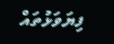ފިޔަވަޅުތައް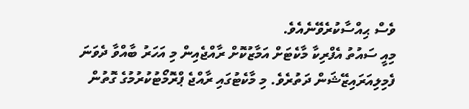ވެސް ޙިއްސާކުރެވޭނެއެވެ.
މިއީ ސައުތު އެފްރިކާ މާކެޓަށް އަމާޒުކޮށް ރާއްޖެއިން މި އަހަރު ބާއްވާ ދެވަނަ ފެމިލިއަރައިޒޭޝަން ދަތުރެވެ. މި މާކެޓުގައި ރާއްޖެ ޕްރޮމޯޓުކުރުމުގެ ގޮތުން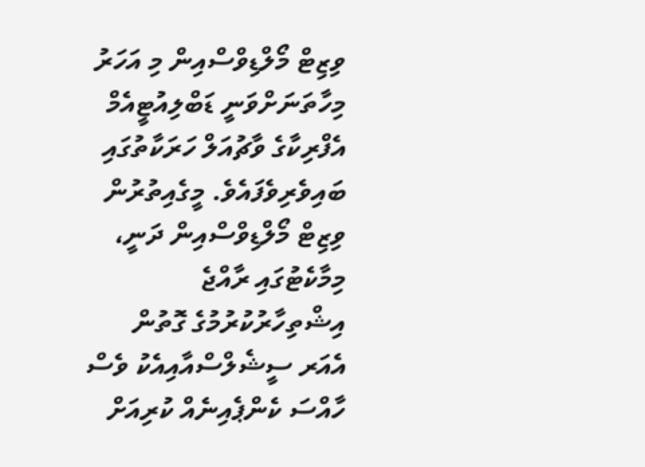ވިޒިޓް މޯލްޑިވްސްއިން މި އަހަރު މިހާތަނަށްވަނީ ޑަބްލިއުޓީއެމް އެފްރިކާގެ ވާޗުއަލް ހަރަކާތުގައި ބައިވެރިވެފައެވެ. މީގެއިތުރުން ވިޒިޓް މޯލްޑިވްސްއިން ދަނީ، މިމާކެޓުގައި ރާއްޖެ އިޝްތިހާރުކުރުމުގެ ގޮތުން އެއަރ ސީޝެލްސްއާއިއެކު ވެސް ހާއްސަ ކެންޕެއިނެއް ކުރިއަށް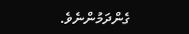ގެންދަމުންނެވެ.